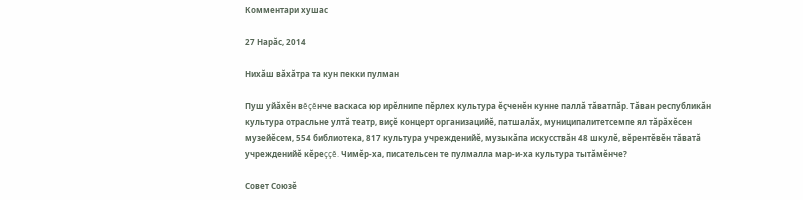Комментари хушас

27 Нарăс, 2014

Нихăш вăхăтра та кун пекки пулман

Пуш уйăхĕн вĕçĕнче васкаса юр ирĕлнипе пĕрлех культура ĕçченĕн кунне паллă тăватпăр. Тăван республикăн культура отрасльне ултă театр, виçĕ концерт организацийĕ, патшалăх, муниципалитетсемпе ял тăрăхĕсен музейĕсем, 554 библиотека, 817 культура учрежденийĕ, музыкăпа искусствăн 48 шкулĕ, вĕрентĕвĕн тăватă учрежденийĕ кĕреççĕ. Чимĕр-ха, писательсен те пулмалла мар-и-ха культура тытăмĕнче?

Совет Союзĕ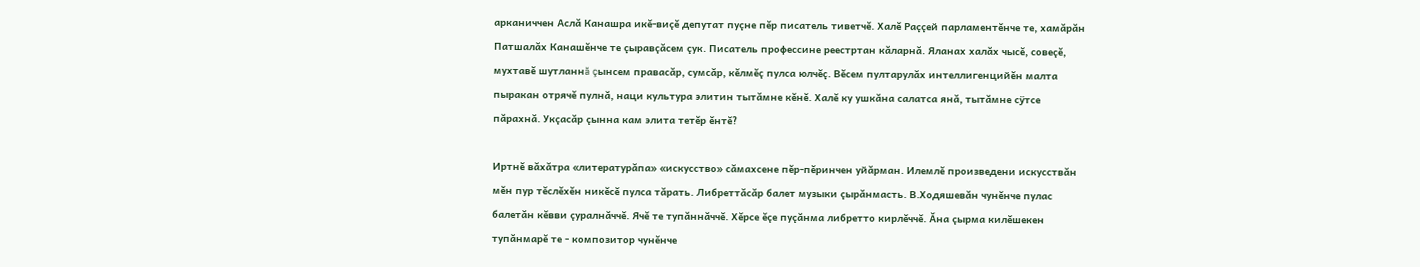арканиччен Аслă Канашра икĕ-виçĕ депутат пуçне пĕр писатель тиветчĕ. Халĕ Раççей парламентĕнче те, хамăрăн Патшалăх Канашĕнче те çыравçăсем çук. Писатель профессине реестртан кăларнă. Яланах халăх чысĕ, совеçĕ, мухтавĕ шутланнă çынсем правасăр, сумсăр, кĕлмĕç пулса юлчĕç. Вĕсем пултарулăх интеллигенцийĕн малта пыракан отрячĕ пулнă, наци культура элитин тытăмне кĕнĕ. Халĕ ку ушкăна салатса янă, тытăмне сÿтсе пăрахнă. Укçасăр çынна кам элита тетĕр ĕнтĕ?

Иртнĕ вăхăтра «литературăпа» «искусство» сăмахсене пĕр-пĕринчен уйăрман. Илемлĕ произведени искусствăн мĕн пур тĕслĕхĕн никĕсĕ пулса тăрать. Либреттăсăр балет музыки çырăнмасть. В.Ходяшевăн чунĕнче пулас балетăн кĕвви çуралнăччĕ. Ячĕ те тупăннăччĕ. Хĕрсе ĕçе пуçăнма либретто кирлĕччĕ. Ăна çырма килĕшекен тупăнмарĕ те - композитор чунĕнче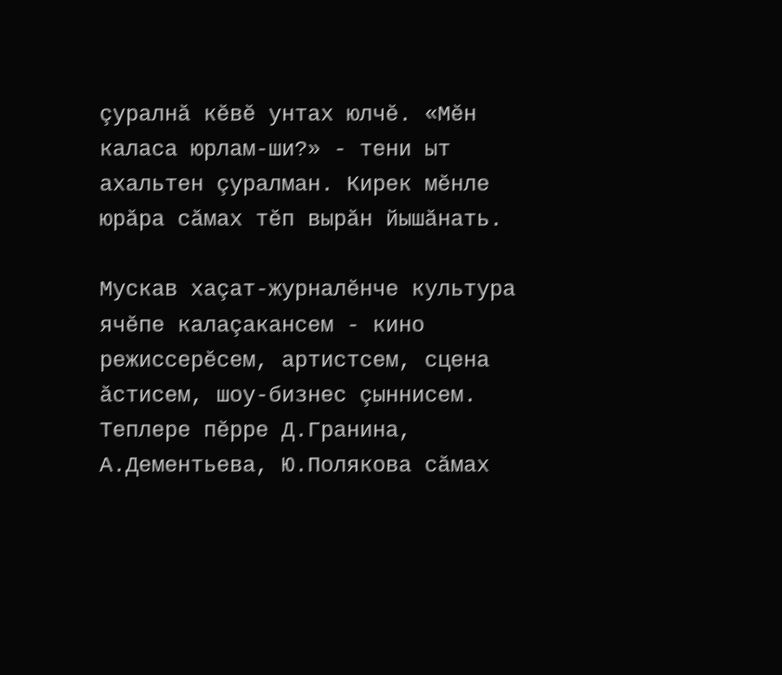çуралнă кĕвĕ унтах юлчĕ. «Мĕн каласа юрлам-ши?» - тени ыт ахальтен çуралман. Кирек мĕнле юрăра сăмах тĕп вырăн йышăнать.

Мускав хаçат-журналĕнче культура ячĕпе калаçакансем - кино режиссерĕсем, артистсем, сцена ăстисем, шоу-бизнес çыннисем. Теплере пĕрре Д.Гранина, А.Дементьева, Ю.Полякова сăмах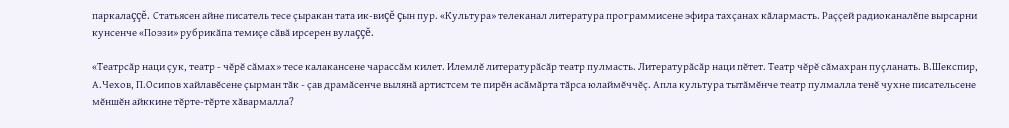паркалаççĕ. Статьясен айне писатель тесе çыракан тата ик-виçĕ çын пур. «Культура» телеканал литература программисене эфира тахçанах кăлармасть. Раççей радиоканалĕпе вырсарни кунсенче «Поэзи» рубрикăпа темиçе сăвă ирсерен вулаççĕ.

«Театрсăр наци çук, театр - чĕрĕ сăмах» тесе калакансене чарассăм килет. Илемлĕ литературăсăр театр пулмасть. Литературăсăр наци пĕтет. Театр чĕрĕ сăмахран пуçланать. В.Шекспир, А.Чехов, П.Осипов хайлавĕсене çырман тăк - çав драмăсенче вылянă артистсем те пирĕн асăмăрта тăрса юлаймĕччĕç. Апла культура тытăмĕнче театр пулмалла тенĕ чухне писательсене мĕншĕн айккине тĕрте-тĕрте хăвармалла?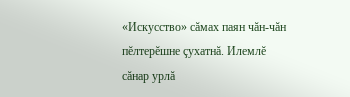«Искусство» сăмах паян чăн-чăн пĕлтерĕшне çухатнă. Илемлĕ сăнар урлă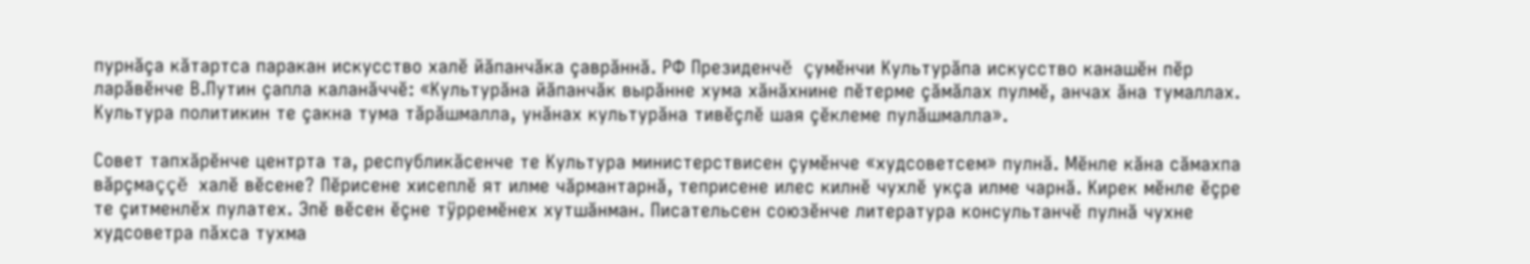пурнăçа кăтартса паракан искусство халĕ йăпанчăка çаврăннă. РФ Президенчĕ çумĕнчи Культурăпа искусство канашĕн пĕр ларăвĕнче В.Путин çапла каланăччĕ: «Культурăна йăпанчăк вырăнне хума хăнăхнине пĕтерме çăмăлах пулмĕ, анчах ăна тумаллах. Культура политикин те çакна тума тăрăшмалла, унăнах культурăна тивĕçлĕ шая çĕклеме пулăшмалла».

Совет тапхăрĕнче центрта та, республикăсенче те Культура министерствисен çумĕнче «худсоветсем» пулнă. Мĕнле кăна сăмахпа вăрçмаççĕ халĕ вĕсене? Пĕрисене хисеплĕ ят илме чăрмантарнă, теприсене илес килнĕ чухлĕ укçа илме чарнă. Кирек мĕнле ĕçре те çитменлĕх пулатех. Эпĕ вĕсен ĕçне тÿрремĕнех хутшăнман. Писательсен союзĕнче литература консультанчĕ пулнă чухне худсоветра пăхса тухма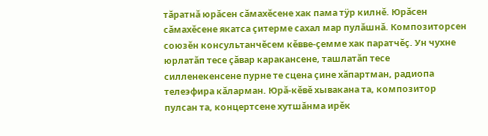тăратнă юрăсен сăмахĕсене хак пама тÿр килнĕ. Юрăсен сăмахĕсене якатса çитерме сахал мар пулăшнă. Композиторсен союзĕн консультанчĕсем кĕвве-çемме хак паратчĕç. Ун чухне юрлатăп тесе çăвар каракансене, ташлатăп тесе силленекенсене пурне те сцена çине хăпартман, радиопа телеэфира кăларман. Юрă-кĕвĕ хывакана та, композитор пулсан та, концертсене хутшăнма ирĕк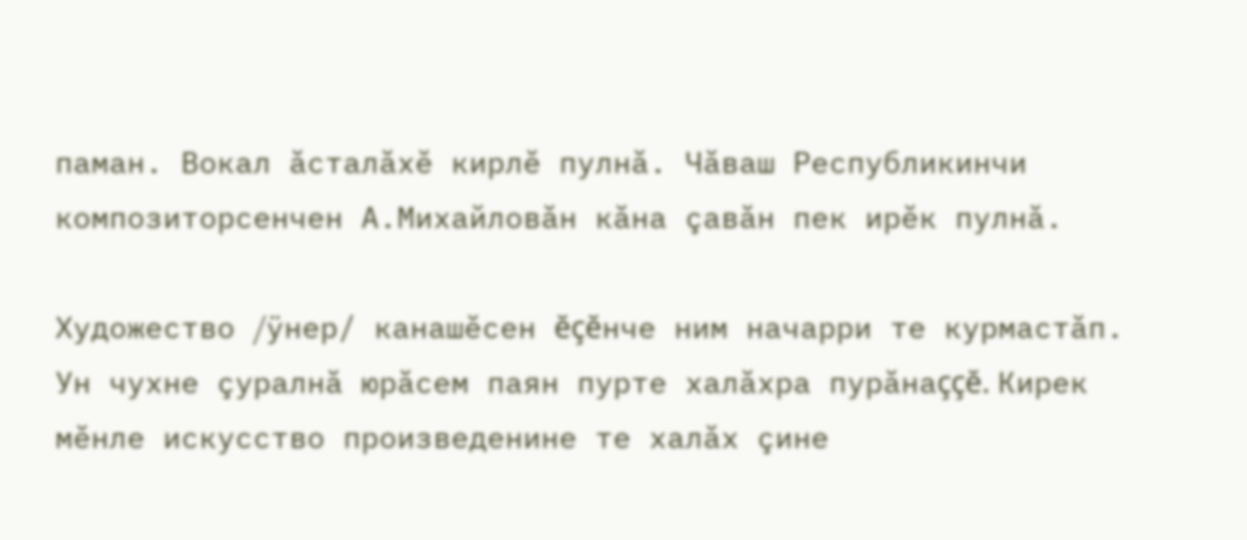паман. Вокал ăсталăхĕ кирлĕ пулнă. Чăваш Республикинчи композиторсенчен А.Михайловăн кăна çавăн пек ирĕк пулнă.

Художество /ÿнер/ канашĕсен ĕçĕнче ним начарри те курмастăп. Ун чухне çуралнă юрăсем паян пурте халăхра пурăнаççĕ. Кирек мĕнле искусство произведенине те халăх çине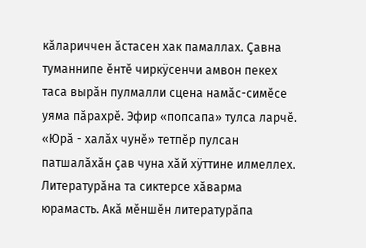кăлариччен ăстасен хак памаллах. Çавна туманнипе ĕнтĕ чиркÿсенчи амвон пекех таса вырăн пулмалли сцена намăс-симĕсе уяма пăрахрĕ. Эфир «попсапа» тулса ларчĕ. «Юрă - халăх чунĕ» тетпĕр пулсан патшалăхăн çав чуна хăй хÿттине илмеллех. Литературăна та сиктерсе хăварма юрамасть. Акă мĕншĕн литературăпа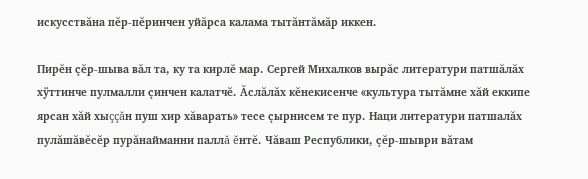искусствăна пĕр-пĕринчен уйăрса калама тытăнтăмăр иккен.

Пирĕн çĕр-шыва вăл та, ку та кирлĕ мар. Сергей Михалков вырăс литератури патшăлăх хÿттинче пулмалли çинчен калатчĕ. Ăслăлăх кĕнекисенче «культура тытăмне хăй еккипе ярсан хăй хыççăн пуш хир хăварать» тесе çырнисем те пур. Наци литератури патшалăх пулăшăвĕсĕр пурăнайманни паллă ĕнтĕ. Чăваш Республики, çĕр-шыври вăтам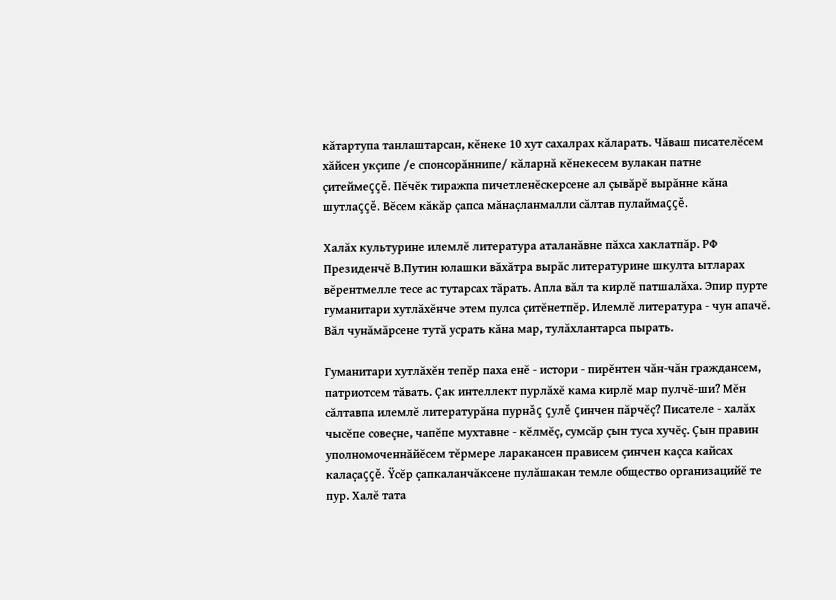кăтартупа танлаштарсан, кĕнеке 10 хут сахалрах кăларать. Чăваш писателĕсем хăйсен укçипе /е спонсорăннипе/ кăларнă кĕнекесем вулакан патне çитеймеççĕ. Пĕчĕк тиражпа пичетленĕскерсене ал çывăрĕ вырăнне кăна шутлаççĕ. Вĕсем кăкăр çапса мăнаçланмалли сăлтав пулаймаççĕ.

Халăх культурине илемлĕ литература аталанăвне пăхса хаклатпăр. РФ Президенчĕ В.Путин юлашки вăхăтра вырăс литературине шкулта ытларах вĕрентмелле тесе ас тутарсах тăрать. Апла вăл та кирлĕ патшалăха. Эпир пурте гуманитари хутлăхĕнче этем пулса çитĕнетпĕр. Илемлĕ литература - чун апачĕ. Вăл чунăмăрсене тутă усрать кăна мар, тулăхлантарса пырать.

Гуманитари хутлăхĕн тепĕр паха енĕ - истори - пирĕнтен чăн-чăн граждансем, патриотсем тăвать. Çак интеллект пурлăхĕ кама кирлĕ мар пулчĕ-ши? Мĕн сăлтавпа илемлĕ литературăна пурнăç çулĕ çинчен пăрчĕç? Писателе - халăх чысĕпе совеçне, чапĕпе мухтавне - кĕлмĕç, сумсăр çын туса хучĕç. Çын правин уполномоченнăйĕсем тĕрмере ларакансен прависем çинчен каçса кайсах калаçаççĕ. Ÿсĕр çапкаланчăксене пулăшакан темле общество организацийĕ те пур. Халĕ тата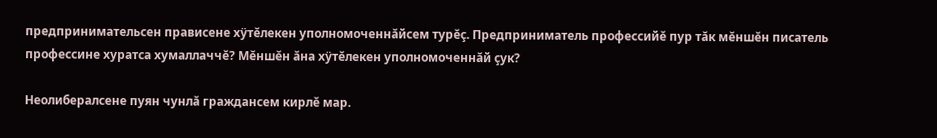предпринимательсен прависене хÿтĕлекен уполномоченнăйсем турĕç. Предприниматель профессийĕ пур тăк мĕншĕн писатель профессине хуратса хумаллаччĕ? Мĕншĕн ăна хÿтĕлекен уполномоченнăй çук?

Неолибералсене пуян чунлă граждансем кирлĕ мар.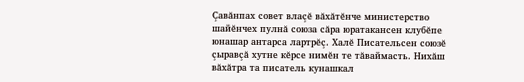Çавăнпах совет влаçĕ вăхăтĕнче министерство шайĕнчех пулнă союза сăра юратакансен клубĕпе юнашар антарса лартрĕç. Халĕ Писательсен союзĕ çыравçă хутне кĕрсе нимĕн те тăваймасть. Нихăш вăхăтра та писатель кунашкал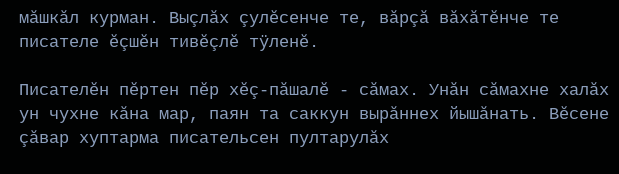мăшкăл курман. Выçлăх çулĕсенче те, вăрçă вăхăтĕнче те писателе ĕçшĕн тивĕçлĕ тÿленĕ.

Писателĕн пĕртен пĕр хĕç-пăшалĕ - сăмах. Унăн сăмахне халăх ун чухне кăна мар, паян та саккун вырăннех йышăнать. Вĕсене çăвар хуптарма писательсен пултарулăх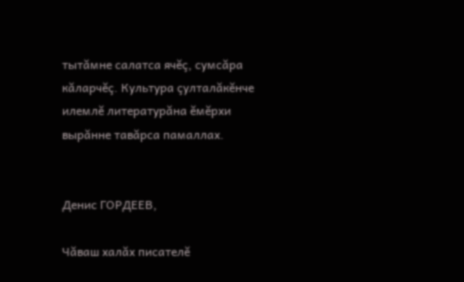тытăмне салатса ячĕç, сумсăра кăларчĕç. Культура çулталăкĕнче илемлĕ литературăна ĕмĕрхи вырăнне тавăрса памаллах.


Денис ГОРДЕЕВ,

Чăваш халăх писателĕ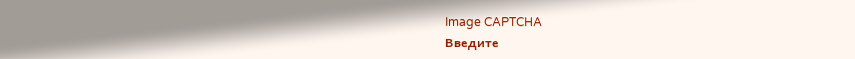Image CAPTCHA
Введите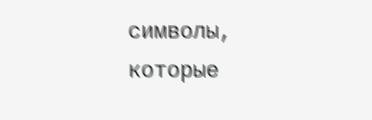символы, которые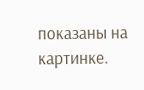показаны на картинке.